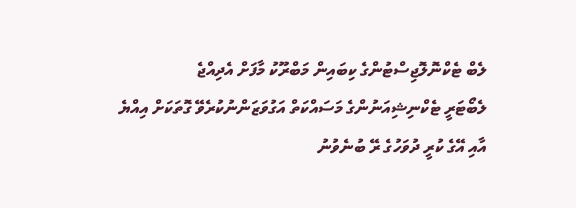ލެބް ޓެކްނޮލޮޖިސްޓުންގެ ކިބައިން މަބްރޫކު މާފަށް އެދިއްޖެ
ލެބޯޓަރީ ޓެކްނިޝިއަނުންގެ މަސައްކަތް އަގުވަޒަންނުކުރެވޭ ގޮތަކަށް އިއްޔެ އާއި އޭގެ ކުރީ ދުވަހުގެ ރޭ ބުނެވުނު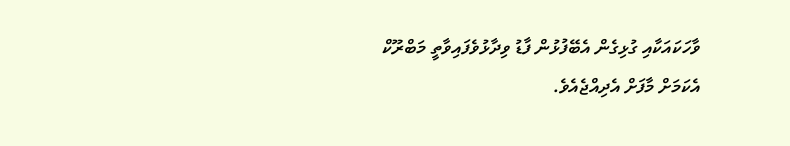ވާހަކައަކާއި ގުޅިގެން އެބޭފުޅުން ފާޑު ވިދާޅުވެފައިވާތީ މަބްރޫކް އެކަމަށް މާފަށް އެދިއްޖެއެވެ.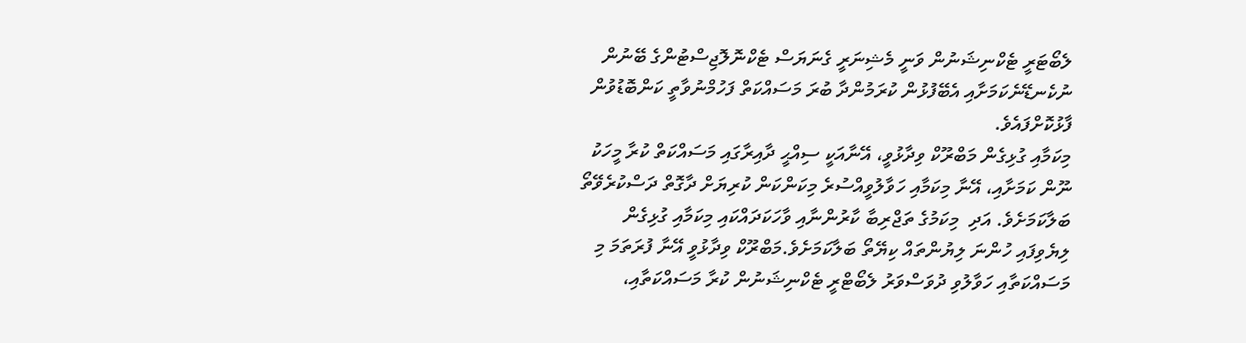ލެބޯޓަރީ ޓެކްނިޝަނުން ވަނީ މެޝިނަރީ ގެނަޔަސް ޓެކްނޮލޮޖިސްޓުންގެ ބޭނުން ނުކެނޑޭނެކަމަށާއި އެބޭފުޅުން ކުރަމުންދާ ބުރަ މަސައްކަތް ފަހުމްނުވާތީ ކަންބޮޑުވުން ފާޅުކޮށްފައެވެ.
މިކަމާއި ގުޅިގެން މަބްރޫކް ވިދާޅުވީ، އޭނާއަކީ ސިއްޙީ ދާއިރާގައި މަސައްކަތް ކުރާ މީހަކު ނޫން ކަމަށާއި، އޭނާ މިކަމާއި ހަވާލުވީއްސުރެ މިކަންކަން ކުރިޔަށް ދާގޮތް ދަސްކުރެވޭތޯ ބަލާކަމަށެވެ. އަދި  މިކަމުގެ ތަޖްރިބާ ކާރުންނާއި ވާހަކަދައްކައި މިކަމާއި ގުޅިގެން ލިޔެވިފައި ހުންނަ ލިޔުންތައް ކިޔޭތޯ ބަލާކަމަށެވެ.މަބްރޫކް ވިދާޅުވީ އޭނާ ފުރަތަމަ މި މަސައްކަތާއި ހަވާލުވި ދުވަސްވަރު ލެބޯޓްރީ ޓެކްނިޝަނުން ކުރާ މަސައްކަތާއި،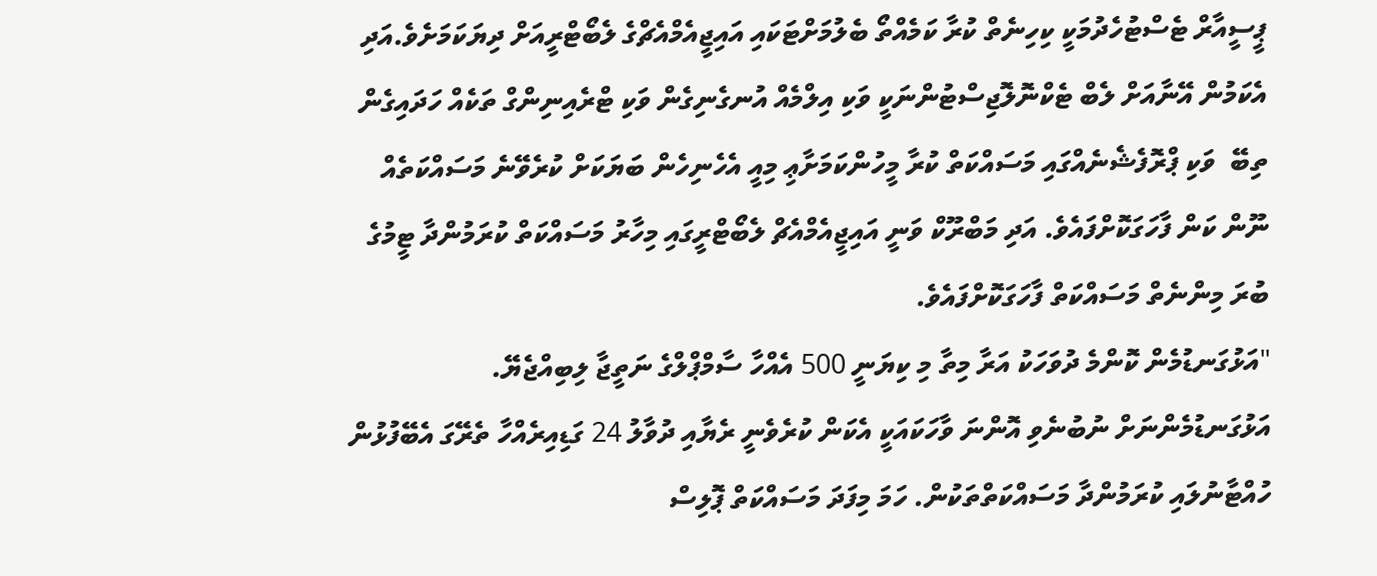ޕީސީއާރް ޓެސްޓުހެދުމަކީ ކިހިނެތް ކުރާ ކަމެއްތޯ ބެލުމަށްޓަކައި އައިޖީއެމްއެޗްގެ ލެބޯޓްރީއަށް ދިޔަކަމަށެވެ.އަދި އެކަމުން އޭނާއަށް ލެބް ޓެކްނޮލޮޖިސްޓުންނަކީ ވަކި އިލްމެއް އުނގެނިގެން ވަކި ޓްރެއިނިންގް ތަކެއް ހަދައިގެން ތިބޭ  ވަކި ޕްރޮފެޝެނެއްގައި މަސައްކަތް ކުރާ މީހުންކަމަށާޢި މިއީ އެހެނިހެން ބަޔަކަށް ކުރެވޭނެ މަސައްކަތެއް ނޫން ކަން ފާހަގަކޮށްފައެވެ. އަދި މަބްރޫކް ވަނީ އައިޖީއެމްއެޗް ލެބޯޓްރީގައި މިހާރު މަސައްކަތް ކުރަމުންދާ ޓީމުގެ ބުރަ މިންނެތް މަސައްކަތް ފާހަގަކޮށްފައެވެ.
"އަޅުގަނޑުމެން ކޮންމެ ދުވަހަކު އަރާ މިތާ މި ކިޔަނީ 500 އެއްހާ ސާމްޕްލްގެ ނަތީޖާ ލިބިއްޖެޔޭ. އަޅުގަނޑުމެންނަށް ނުބުނެވި އޮންނަ ވާހަކައަކީ އެކަން ކުރެވެނީ ރެޔާއި ދުވާލު 24 ގަޑިއިރެއްހާ ތެރޭގަ އެބޭފުޅުން ހުއްޓާނުލައި ކުރަމުންދާ މަސައްކަތްތަކުން. ހަމަ މިފަދަ މަސައްކަތް ޕޮލިސް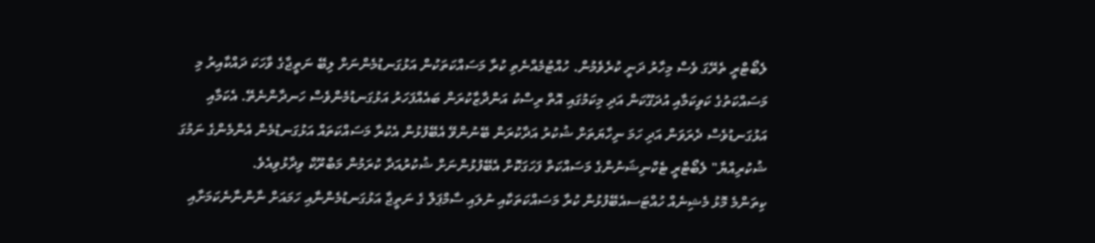ލެބޯޓްރީ ތެރޭގަ ވެސް މިހާރު ދަނީ ކުރެވެމުން. ހުއްޓުމެއްނެތި ކުރާ މަސައްކަތަކުން އަޅުގަނޑުމެންނަށް ލިބޭ ނަތީޖާގެ ވާހަކަ ދައްކާއިރު މި މަސައްކަތުގެ ކަވިކަމާއި އުދަގޫކަން އަދި މިކަމުގައި އޮތް ރިސްކު އަންދާޒާކުރަން ބައެއްފަހަރު އަޅުގަނޑުމެންވެސް ހަނދާންނެތޭ. އެކަމާއި އަޅުގަނޑުވެސް ދެރަވަން އަދި ހަމަ ނިހާޔަތަށް ޝުކުރު އަދާކުރަން ބޭނުންވޭ އެބޭފުޅުން އެކުރާ މަސައްކަތައް އަޅުގަނޑުމެން އެންމެންގެ ނަމުގަ ޝުކުރިއްޔާ" ލެބޯޓްރީ ޓެކްނިޝަނުންގެ މަސައްކަތް ފަހަގަކޮށް އެބޭފުޅުންނަށް ޝުކުރުއަދާ ކުރަމުން މަބްރޫކް ވިދާޅުވިއެވެ.
ކިތަންމެ މޮޅު މެޝިނެއް ހުއްޓަސއެބޭފުޅުން ކުރާ މަސައްކަތަކާއި ނުލައި ސާމްޕަލް ގެ ނަތީޖާ އަޅުގަނޑުމެންނާއި ހަމައަށް ނާންނާނެކަމަށާއި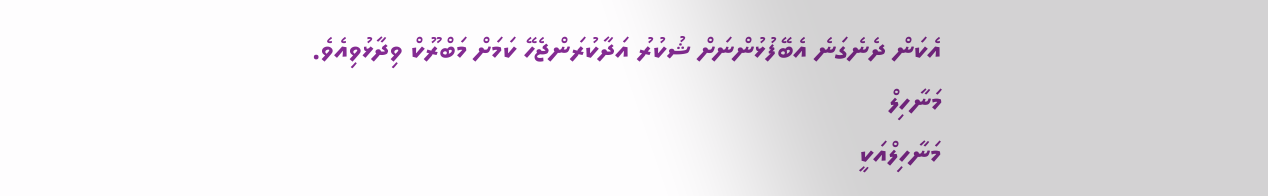އެކަން ދެނެގަނެ އެބޭފުޅުންނަށް ޝުކުރު އަދާކުރަންޖެހޭ ކަމަށް މަބްރޫކް ވިދާޅުވިއެވެ.
މަނާހިލް
މަނާހިލްއަކީ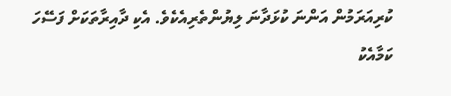ކުރިއަރަމުން އަންނަ ކުޅަދާނަ ލިޔުންތެރިއެކެވެ. އެކި ދާއިރާތަކަށް ފަސޭހަ ކަމާއެކު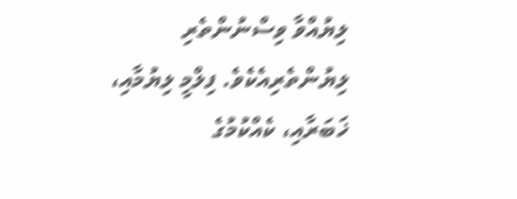ލިޔުއްވާ ވިސްނުންތެރި ލިޔުންތެރިއެކެވެ. ފިލްމީ ލިޔުމާއި، ޚަބަރާއި، ކެއްކުމުގެ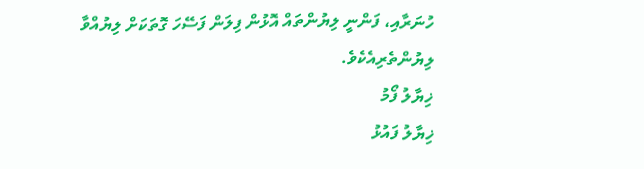ހުނަރާއި، ފަންނީ ލިޔުންތައް އޮޅުން ފިލަން ފަސޭހަ ގޮތަކަށް ލިޔުއްވާ ލިޔުންތެރިއެކެވެ.
ޚިޔާލު ފޯމު
ޚިޔާލު ފައުޅު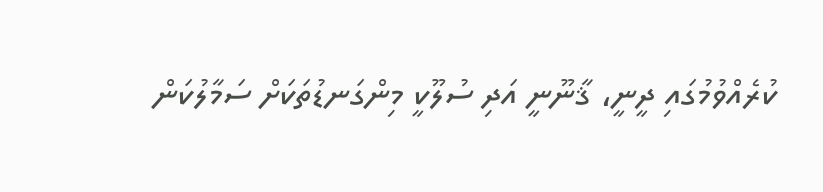ކުރެއްވުމުގައި ދީނީ، ޤާނޫނީ އަދި ސުލޫކީ މިންގަނޑުތަކަށް ސަމާލުކަން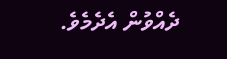ދެއްވުން އެދެމެވެ.